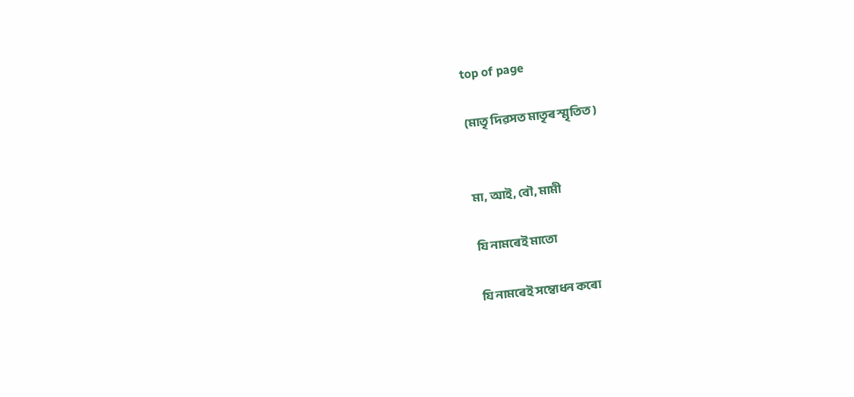top of page

(মাতৃ দিৱসত মাতৃৰ স্মৃতিত)


মা, আই, বৌ, মামী

যি নামৰেই মাতো

যি নামৰেই সম্বোধন কৰো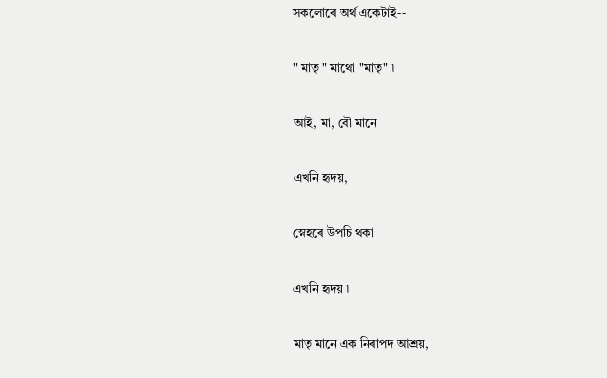সকলোৰে অৰ্থ একেটাই--

" মাতৃ " মাথো "মাতৃ" ৷

আই, মা, বৌ মানে

এখনি হৃদয়,

স্নেহৰে উপচি থকা

এখনি হৃদয় ৷

মাতৃ মানে এক নিৰাপদ আশ্ৰয়,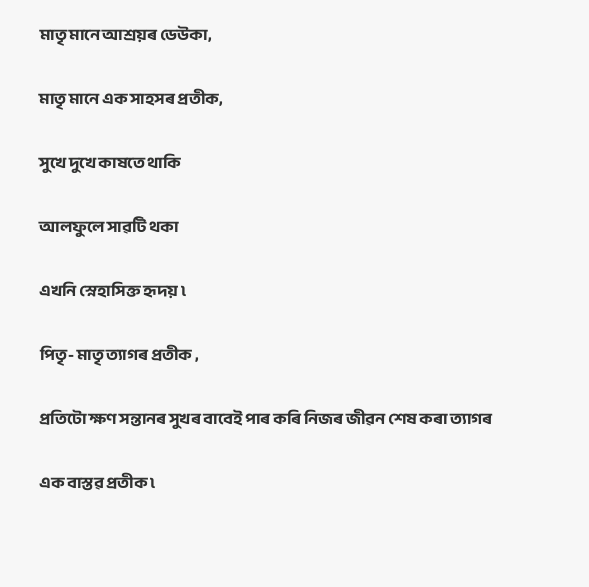মাতৃ মানে আশ্ৰয়ৰ ডেউকা,

মাতৃ মানে এক সাহসৰ প্ৰতীক,

সুখে দুখে কাষতে থাকি

আলফুলে সাৱটি থকা

এখনি স্নেহাসিক্ত হৃদয় ৷

পিতৃ- মাতৃ ত্যাগৰ প্ৰতীক ,

প্ৰতিটো ক্ষণ সন্তানৰ সুখৰ বাবেই পাৰ কৰি নিজৰ জীৱন শেষ কৰা ত্যাগৰ

এক বাস্তৱ প্ৰতীক ৷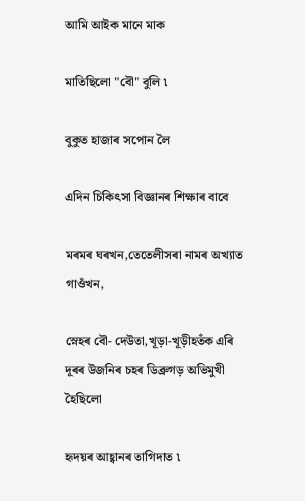আমি আইক মানে মাক

মাতিছিলো "বৌ" বুলি ৷

বুকুত হাজাৰ সপোন লৈ

এদিন চিকিৎসা বিজ্ঞানৰ শিক্ষাৰ বাবে

মৰমৰ ঘৰখন,তেতেলীসৰা নামৰ অখ্যাত গাওঁখন,

স্নেহৰ বৌ- দেউতা,খূড়া-খূড়ীহতঁক এৰি দূৰৰ উজনিৰ চহৰ ডিব্ৰুগড় অভিমুখী হৈছিলো

হৃদয়ৰ আহ্বানৰ তাগিদাত ৷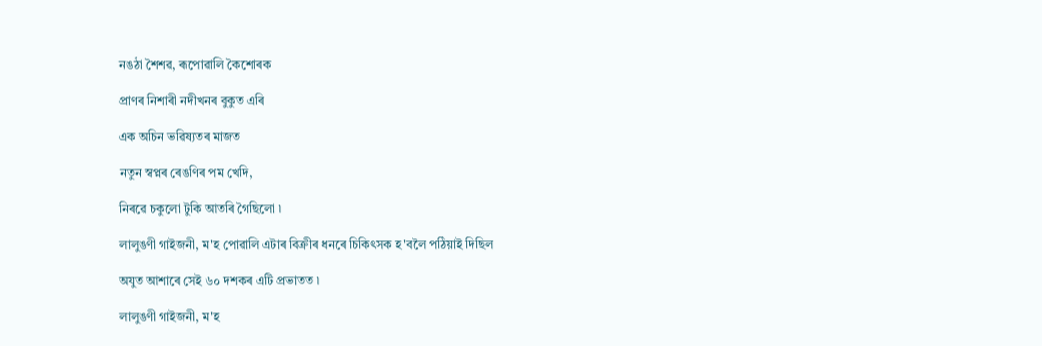নঙঠা শৈশৱ, ৰূপোৱালি কৈশোৰক

প্ৰাণৰ নিশাৰী নদীখনৰ বুকুত এৰি

এক অচিন ভৱিষ্যতৰ মাজত

নতুন স্বপ্নৰ ৰেঙণিৰ পম খেদি,

নিৰৱে চকুলো টুকি আতৰি গৈছিলো ৷

লালুঙণী গাইজনী, ম'হ পোৱালি এটাৰ বিক্ৰীৰ ধনৰে চিকিৎসক হ'বলৈ পঠিয়াই দিছিল

অযুত আশাৰে সেই ৬০ দশকৰ এটি প্ৰভাতত ৷

লালুঙণী গাইজনী, ম'হ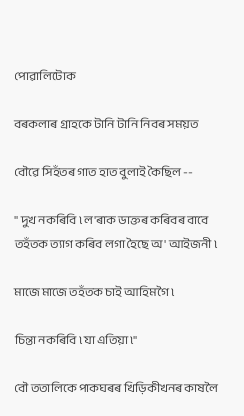পোৱালিটোক

বৰকলাৰ গ্ৰাহকে টানি টানি নিবৰ সময়ত

বৌৱে সিহঁতৰ গাত হাত বুলাই কৈছিল --

" দুখ নকৰিবি ৷ ল'ৰাক ডাক্তৰ কৰিবৰ বাবে তহঁতক ত্যাগ কৰিব লগা হৈছে অ' আইজনী ৷

মাজে মাজে তহঁতক চাই আহিমগৈ ৷

চিন্তা নকৰিবি ৷ যা এতিয়া ৷"

বৌ ততালিকে পাকঘৰৰ খিড়িকীখনৰ কাষলৈ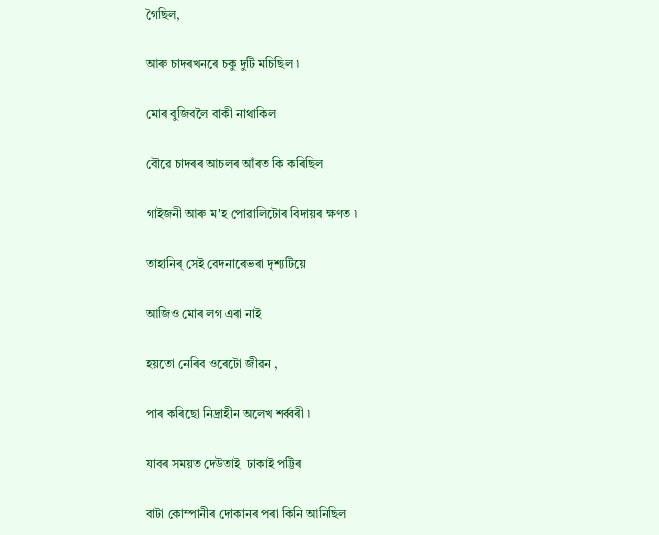গৈছিল,

আৰু চাদৰখনৰে চকু দুটি মচিছিল ৷

মোৰ বুজিবলৈ বাকী নাথাকিল

বৌৱে চাদৰৰ আচলৰ আঁৰত কি কৰিছিল

গাইজনী আৰু ম'হ পোৱালিটোৰ বিদায়ৰ ক্ষণত ৷

তাহানিৰ্ সেই বেদনাৰেভৰা দৃশ্যটিয়ে

আজিও মোৰ লগ এৰা নাই

হয়তো নেৰিব ওৰেটো জীৱন ,

পাৰ কৰিছো নিদ্ৰাহীন অলেখ শৰ্ব্বৰী ৷

যাবৰ সময়ত দেউতাই  ঢাকাই পট্টিৰ

বাটা কোম্পানীৰ দোকানৰ পৰা কিনি আনিছিল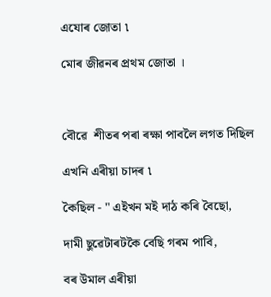এযোৰ জোতা ৷

মোৰ জীৱনৰ প্ৰথম জোতা ।



বৌৱে  শীতৰ পৰা ৰক্ষা পাবলৈ লগত দিছিল

এখনি এৰীয়া চাদৰ ৷

কৈছিল - " এইখন মই দাঠ কৰি বৈছো,

দামী ছুৱেটাৰটকৈ বেছি গৰম পাবি,

বৰ উমাল এৰীয়া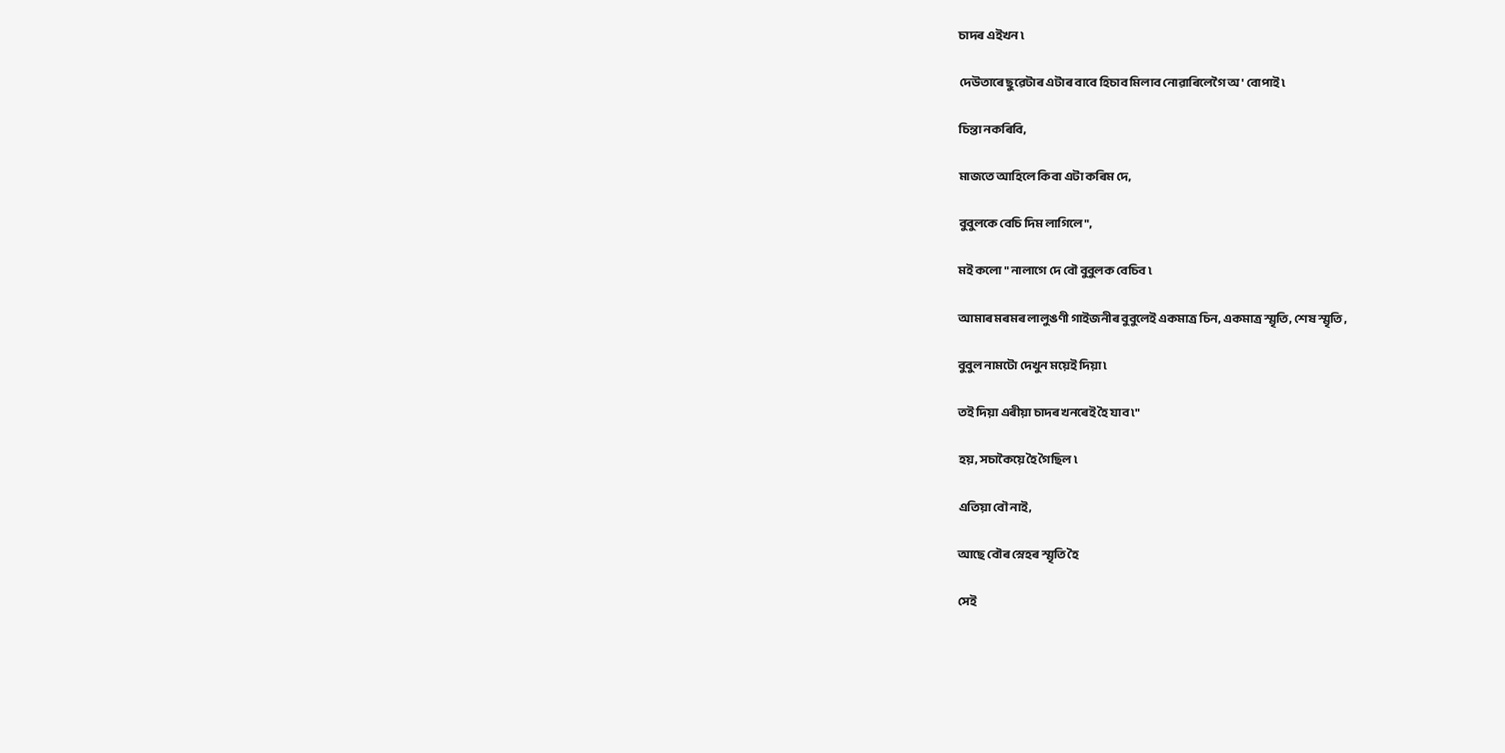চাদৰ এইখন ৷

দেউতাৰে ছুৱেটাৰ এটাৰ বাবে হিচাব মিলাব নোৱাৰিলেগৈ অ' বোপাই ৷

চিন্তা নকৰিবি,

মাজতে আহিলে কিবা এটা কৰিম দে,

বুবুলকে বেচি দিম লাগিলে",

মই কলো " নালাগে দে বৌ বুবুলক বেচিব ৷

আমাৰ মৰমৰ লালুঙণী গাইজনীৰ বুবুলেই একমাত্ৰ চিন, একমাত্ৰ স্মৃতি, শেষ স্মৃতি ,

বুবুল নামটো দেখুন ময়েই দিয়া ৷

তই দিয়া এৰীয়া চাদৰ খনৰেই হৈ যাব ৷"

হয়, সচাকৈয়ে হৈ গৈছিল ৷

এতিয়া বৌ নাই,

আছে বৌৰ স্নেহৰ স্মৃতি হৈ

সেই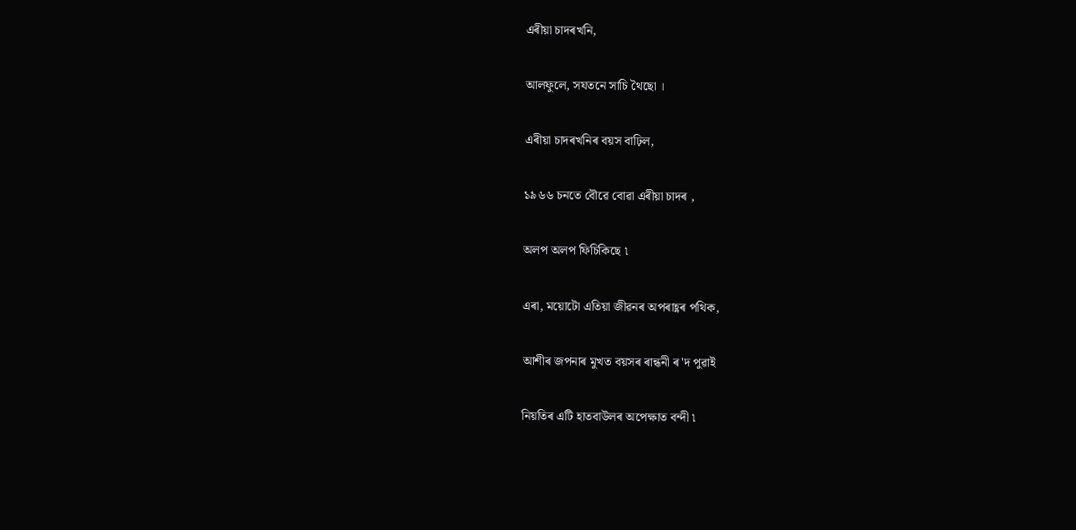এৰীয়া চাদৰখনি,

আলফুলে, সযতনে সাচি থৈছো ।

এৰীয়া চাদৰখনিৰ বয়স বাঢ়িল,

১৯৬৬ চনতে বৌৱে বোৱা এৰীয়া চাদৰ ,

অলপ অলপ ফিচিকিছে ৷

এৰা, ময়োটো এতিয়া জীৱনৰ অপৰাহ্ণৰ পথিক,

আশীৰ জপনাৰ মুখত বয়সৰ ৰান্ধনী ৰ'দ পুৱাই

নিয়তিৰ এটি হাতবাউলৰ অপেক্ষাত বন্দী ৷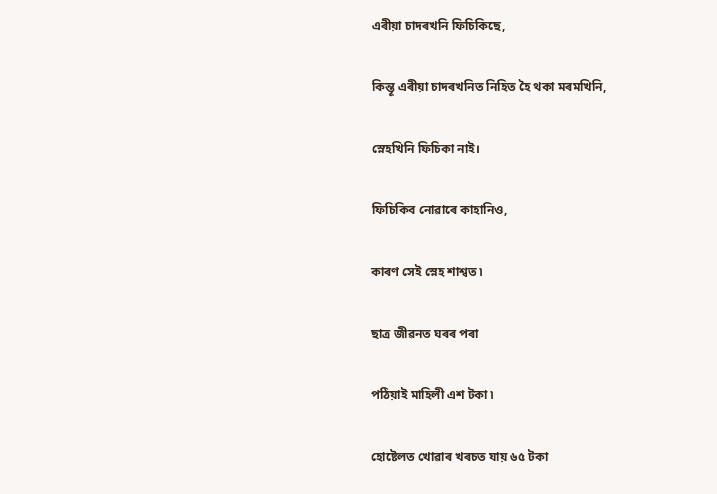এৰীয়া চাদৰখনি ফিচিকিছে,

কিন্তূ এৰীয়া চাদৰখনিত নিহিত হৈ থকা মৰমখিনি,

স্নেহখিনি ফিচিকা নাই।

ফিচিকিব নোৱাৰে কাহানিও,

কাৰণ সেই স্নেহ শাশ্বত ৷

ছাত্ৰ জীৱনত ঘৰৰ পৰা

পঠিয়াই মাহিলী এশ টকা ৷

হোষ্টেলত খোৱাৰ খৰচত যায় ৬৫ টকা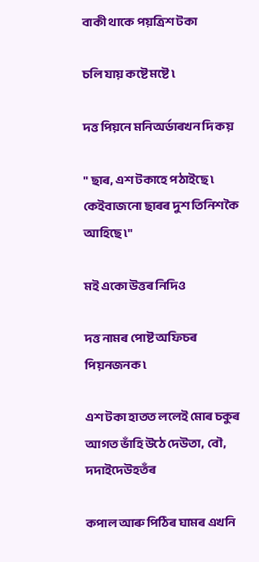বাকী থাকে পয়ত্ৰিশ টকা

চলি যায় কষ্টে মষ্টে ৷

দত্ত পিয়নে মনিঅৰ্ডাৰখন দি কয়

" ছাৰ, এশ টকাহে পঠাইছে ৷ কেইবাজনো ছাৰৰ দুশ তিনিশকৈ আহিছে ৷"

মই একো উত্তৰ নিদিও

দত্ত নামৰ পোষ্ট অফিচৰ পিয়নজনক ৷

এশ টকা হাতত ললেই মোৰ চকুৰ আগত ভাঁহি উঠে দেউতা, বৌ, দদাইদেউহতঁৰ

কপাল আৰু পিঠিৰ ঘামৰ এখনি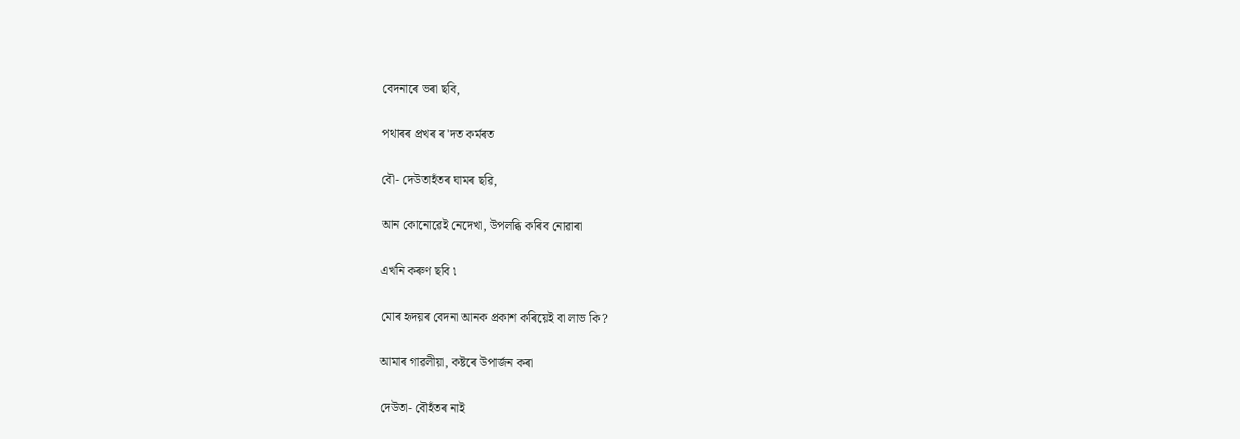বেদনাৰে ভৰা ছবি,

পথাৰৰ প্ৰখৰ ৰ'দত কৰ্মৰত

বৌ- দেউতাহঁতৰ ঘামৰ ছৱি,

আন কোনোৱেই নেদেখা, উপলব্ধি কৰিব নোৱাৰা

এখনি কৰুণ ছবি ৷

মোৰ হৃদয়ৰ বেদনা আনক প্ৰকাশ কৰিয়েই বা লাভ কি?

আমাৰ গাৱলীয়া, কষ্টৰে উপাৰ্জন কৰা

দেউতা- বৌহঁতৰ নাই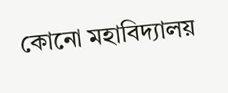কোনো মহাবিদ্যালয়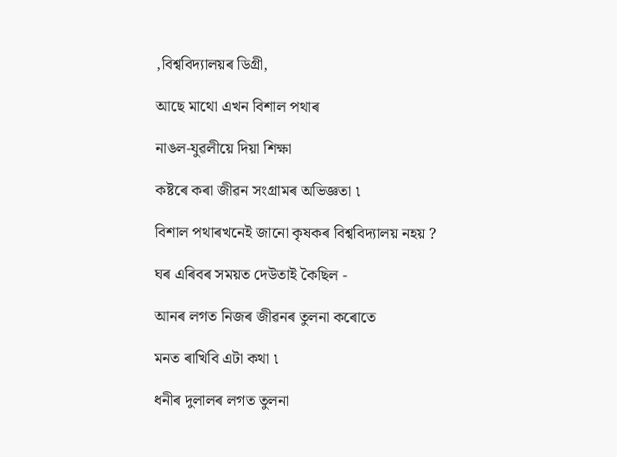,বিশ্ববিদ্যালয়ৰ ডিগ্ৰী,

আছে মাথো এখন বিশাল পথাৰ

নাঙল-যুৱলীয়ে দিয়া শিক্ষা

কষ্টৰে কৰা জীৱন সংগ্ৰামৰ অভিজ্ঞতা ৷

বিশাল পথাৰখনেই জানো কৃষকৰ বিশ্ববিদ্যালয় নহয় ?

ঘৰ এৰিবৰ সময়ত দেউতাই কৈছিল -

আনৰ লগত নিজৰ জীৱনৰ তুলনা কৰোতে

মনত ৰাখিবি এটা কথা ৷

ধনীৰ দুলালৰ লগত তুলনা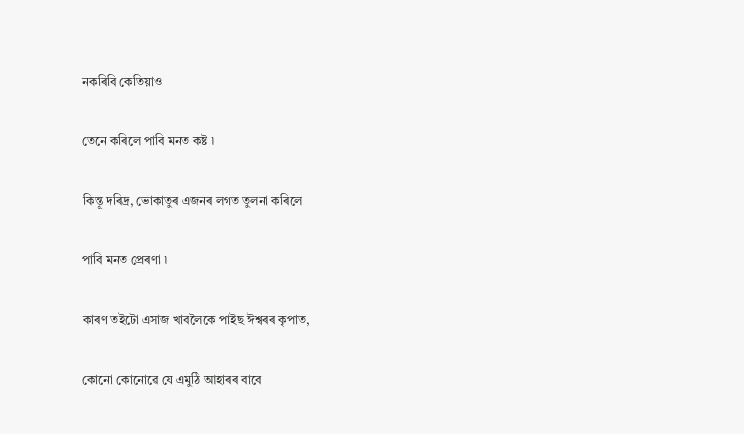নকৰিবি কেতিয়াও

তেনে কৰিলে পাবি মনত কষ্ট ৷

কিন্তূ দৰিদ্ৰ, ভোকাতুৰ এজনৰ লগত তুলনা কৰিলে

পাবি মনত প্ৰেৰণা ৷

কাৰণ তইটো এসাজ খাবলৈকে পাইছ ঈশ্বৰৰ কৃপাত,

কোনো কোনোৱে যে এমুঠি আহাৰৰ বাবে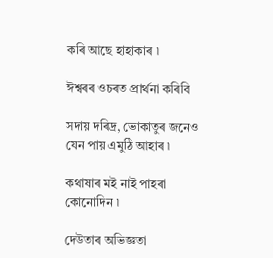কৰি আছে হাহাকাৰ ৷

ঈশ্বৰৰ ওচৰত প্ৰাৰ্থনা কৰিবি

সদায় দৰিদ্ৰ, ভোকাতুৰ জনেও যেন পায় এমুঠি আহাৰ ৷

কথাষাৰ মই নাই পাহৰা কোনোদিন ৷

দেউতাৰ অভিজ্ঞতা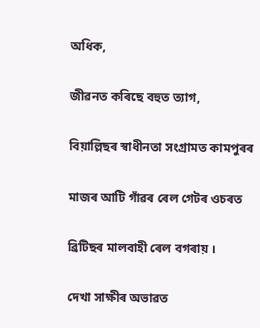অধিক,

জীৱনত কৰিছে বহুত ত্যাগ,

বিয়াল্লিছৰ স্বাধীনতা সংগ্ৰামত কামপুৰৰ

মাজৰ আটি গাঁৱৰ ৰেল গেটৰ ওচৰত

ব্ৰিটিছৰ মালবাহী ৰেল বগৰায় ।

দেখা সাক্ষীৰ অভাৱত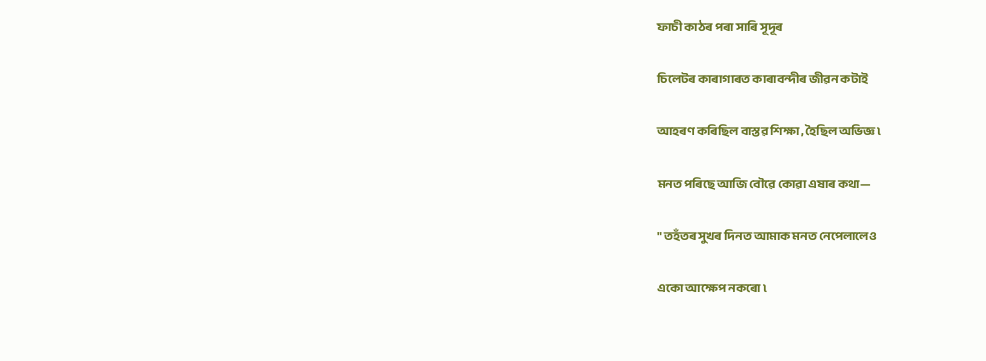ফাচী কাঠৰ পৰা সাৰি সূদূৰ

চিলেটৰ কাৰাগাৰত কাৰাবন্দীৰ জীৱন কটাই

আহৰণ কৰিছিল বাস্তৱ শিক্ষা , হৈছিল অভিজ্ঞ ৷

মনত পৰিছে আজি বৌৱে কোৱা এষাৰ কথা—

" তহঁতৰ সুখৰ দিনত আমাক মনত নেপেলালেও

একো আক্ষেপ নকৰো ৷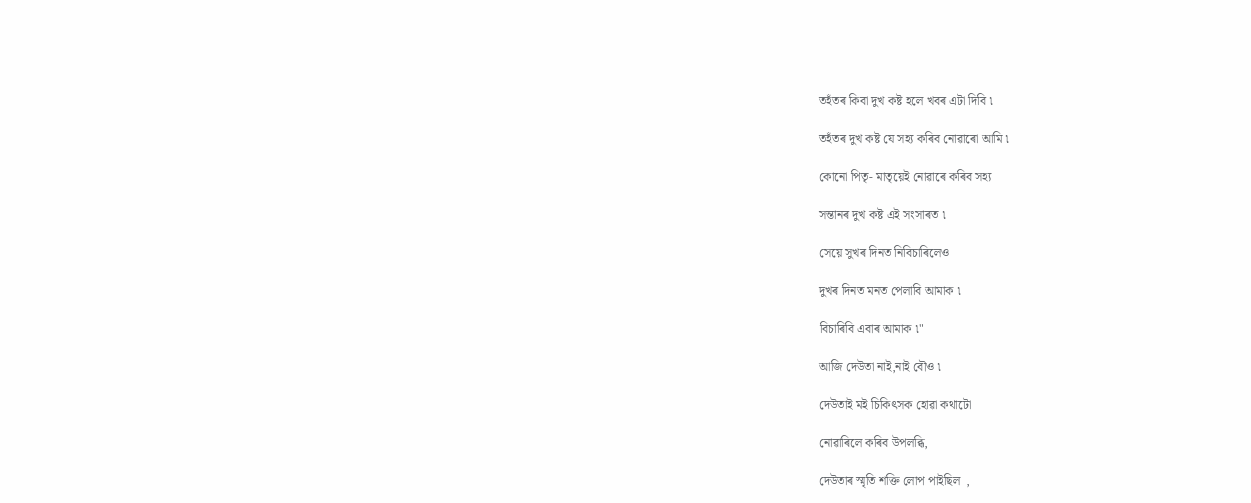তহঁতৰ কিবা দুখ কষ্ট হলে খবৰ এটা দিবি ৷

তহঁতৰ দুখ কষ্ট যে সহ্য কৰিব নোৱাৰো আমি ৷

কোনো পিতৃ- মাতৃয়েই নোৱাৰে কৰিব সহ্য

সন্তানৰ দুখ কষ্ট এই সংসাৰত ৷

সেয়ে সুখৰ দিনত নিবিচাৰিলেও

দুখৰ দিনত মনত পেলাবি আমাক ৷

বিচাৰিবি এবাৰ আমাক ৷"

আজি দেউতা নাই,নাই বৌও ৷

দেউতাই মই চিকিৎসক হোৱা কথাটো

নোৱাৰিলে কৰিব উপলব্ধি,

দেউতাৰ স্মৃতি শক্তি লোপ পাইছিল  ,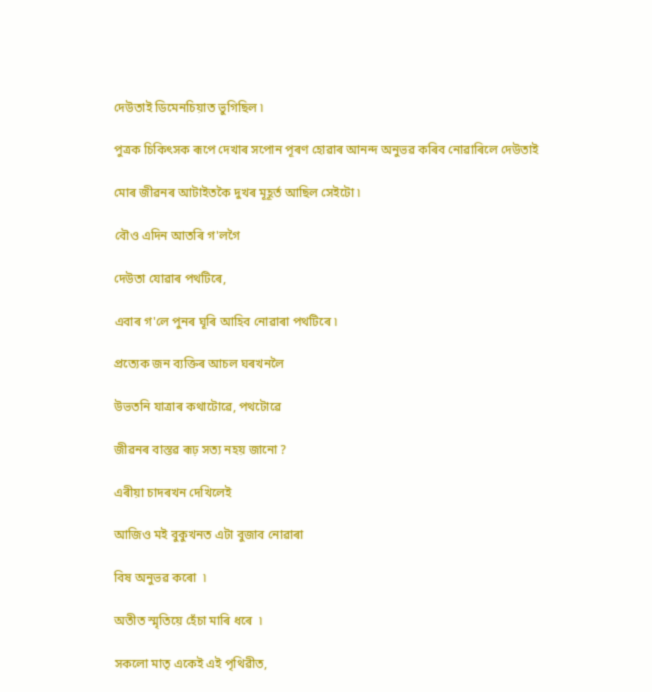দেউতাই ডিমেনচিয়াত ভুগিছিল ৷

পুত্ৰক চিকিৎসক ৰূপে দেখাৰ সপোন পূৰণ হোৱাৰ আনন্দ অনুভৱ কৰিব নোৱাৰিলে দেউতাই

মোৰ জীৱনৰ আটাইতকৈ দুখৰ মূহূৰ্ত আছিল সেইটো ৷

বৌও এদিন আতৰি গ'লগৈ

দেউতা যোৱাৰ পথটিৰে,

এবাৰ গ'লে পুনৰ ঘূৰি আহিব নোৱাৰা পথটিৰে ৷

প্ৰত্যেক জন ব্যক্তিৰ আচল ঘৰখনলৈ

উভতনি যাত্ৰাৰ কথাটোৱে, পথটোৱে

জীৱনৰ বাস্তৱ ৰূঢ় সত্য নহয় জানো ?

এৰীয়া চাদৰখন দেখিলেই

আজিও মই বুকুখনত এটা বুজাব নোৱাৰা

বিষ অনুভৱ কৰো  ৷

অতীত স্মৃতিয়ে হেঁচা মাৰি ধৰে  ৷

সকলো মাতৃ একেই এই পৃথিৱীত,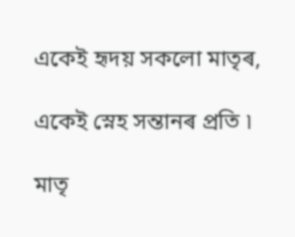একেই হৃদয় সকলো মাতৃৰ,

একেই স্নেহ সন্তানৰ প্ৰতি ৷

মাতৃ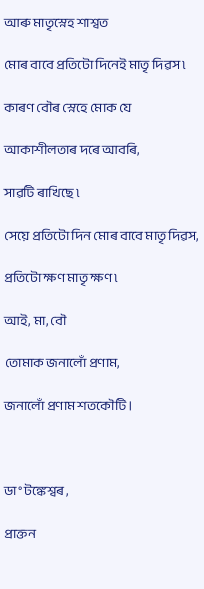আৰু মাতৃস্নেহ শাশ্বত

মোৰ বাবে প্ৰতিটো দিনেই মাতৃ দিৱস ৷

কাৰণ বৌৰ স্নেহে মোক যে

আকাশীলতাৰ দৰে আবৰি,

সাৱটি ৰাখিছে ৷

সেয়ে প্ৰতিটো দিন মোৰ বাবে মাতৃ দিৱস,

প্ৰতিটো ক্ষণ মাতৃ ক্ষণ ৷

আই, মা, বৌ

তোমাক জনালোঁ প্ৰণাম,

জনালোঁ প্ৰণাম শতকৌটি ।



ডা° টঙ্কেশ্বৰ ,

প্ৰাক্তন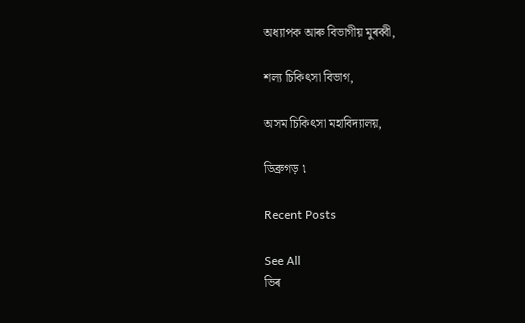অধ্যাপক আৰু বিভাগীয় মুৰব্বী,

শল্য চিকিৎসা বিভাগ,

অসম চিকিৎসা মহাবিদ্যালয়,

ডিব্ৰুগড় ৷

Recent Posts

See All
ভিৰ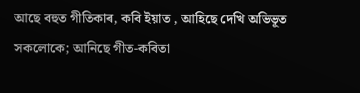আছে বহুত গীতিকাৰ, কবি ইয়াত , আহিছে দেখি অভিভূত সকলোকে; আনিছে গীত-কবিতা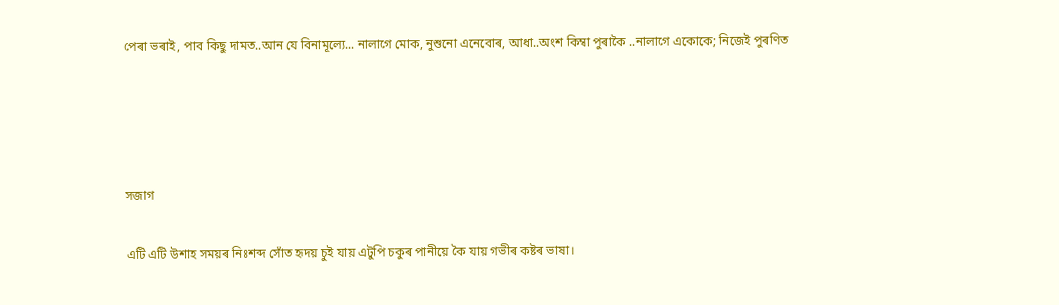পেৰা ভৰাই, পাব কিছু দামত..আন যে বিনামূল্যে... নালাগে মোক, নুশুনো এনেবোৰ, আধা..অংশ কিম্বা পুৰাকৈ ..নালাগে একোকে; নিজেই পুৰণিত




সজাগ

এটি এটি উশাহ সময়ৰ নিঃশব্দ সোঁত হৃদয় চুই যায় এটুপি চকুৰ পানীয়ে কৈ যায় গভীৰ কষ্টৰ ভাষা।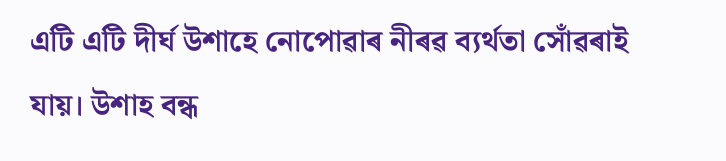এটি এটি দীৰ্ঘ উশাহে নোপোৱাৰ নীৰৱ ব্যৰ্থতা সোঁৱৰাই যায়। উশাহ বন্ধ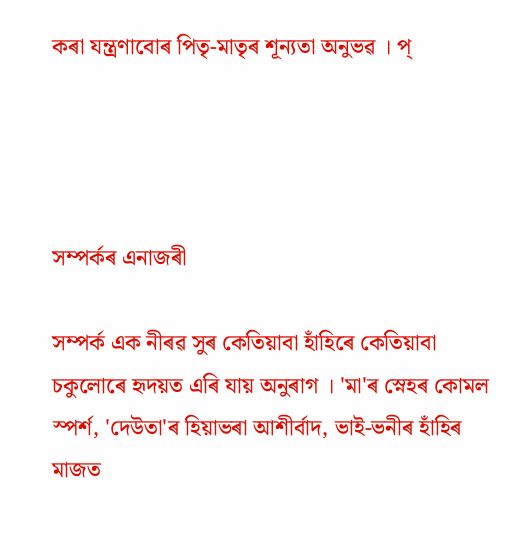কৰা যন্ত্ৰণাবোৰ পিতৃ-মাতৃৰ শূন্যতা অনুভৱ । প্




সম্পৰ্কৰ এনাজৰী

সম্পৰ্ক এক নীৰৱ সুৰ কেতিয়াবা হাঁহিৰে কেতিয়াবা চকুলোৰে হৃদয়ত এৰি যায় অনুৰাগ । 'মা'ৰ স্নেহৰ কোমল স্পৰ্শ, 'দেউতা'ৰ হিয়াভৰা আশীৰ্বাদ, ভাই-ভনীৰ হাঁহিৰ মাজত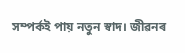সম্পৰ্কই পায় নতুন স্বাদ। জীৱনৰ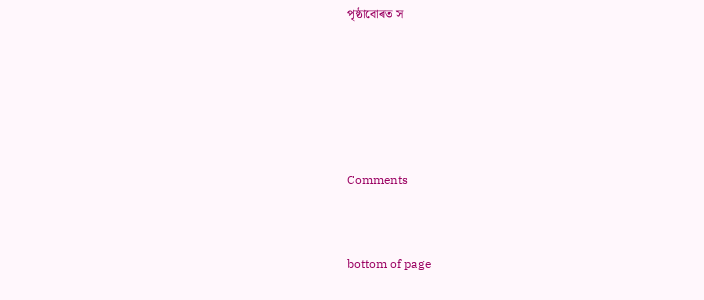পৃষ্ঠাবোৰত স





Comments


bottom of page